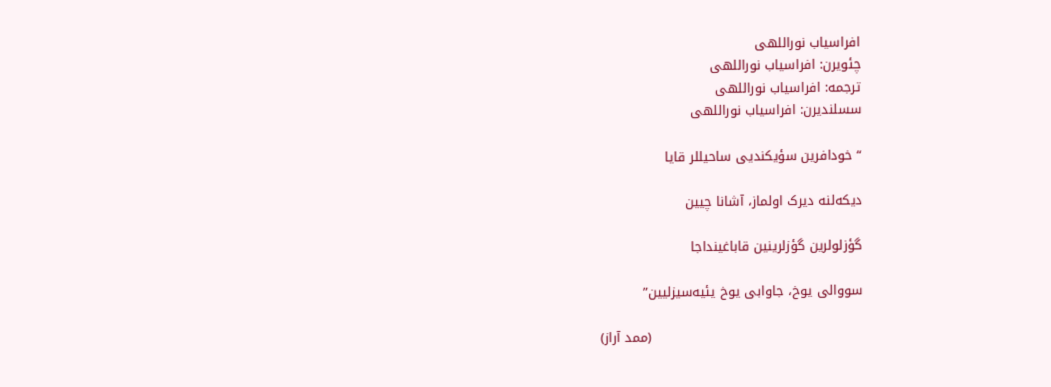افراسیاب نوراللهی
چئویرن: افراسیاب نوراللهی
ترجمه: افراسیاب نوراللهی
سسلندیرن: افراسیاب نوراللهی

“خودافرین سؤیکندیی ساحیللر قایا

دیکه‌لنه دیرک اولماز، آشانا چیین

گؤزلولرین گؤزلرینین قاباغینداجا

سووالی یوخ، جاوابی یوخ یئیه‌سیزلیین”

                                                (ممد آراز)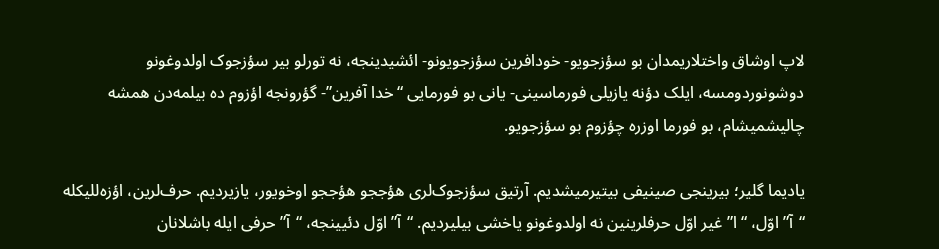لاپ اوشاق واختلاریمدان بو سؤزجویو- خودافرین سؤزجویونو- ائشیدینجه، نه تورلو بیر سؤزجوک اولدوغونو دوشونوردومسه، ایلک دؤنه یازیلی فورماسینی- یانی بو فورمایی “خدا آفرین”- گؤرونجه اؤزوم ده بیلمه‌دن همشه چالیشمیشام، بو فورما اوزره چؤزوم بو سؤزجویو.

یادیما گلیر؛ بیرینجی صینیفی بیتیرمیشدیم. آرتیق سؤزجوک‌لری هؤججو هؤججو اوخویور، یازیردیم. حرف‌لرین، اؤزه‌للیکله “آ” اوّل، “ا” غیر اوّل حرفلرینین نه اولدوغونو یاخشی بیلیردیم. “آ” اوّل دئیینجه، “آ” حرفی ایله باشلانان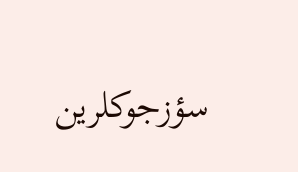سؤزجوکلرین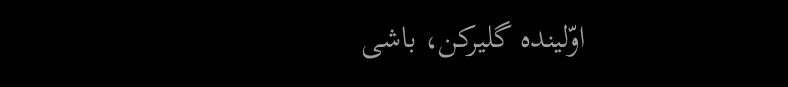اوّلینده گلیرکن، باشی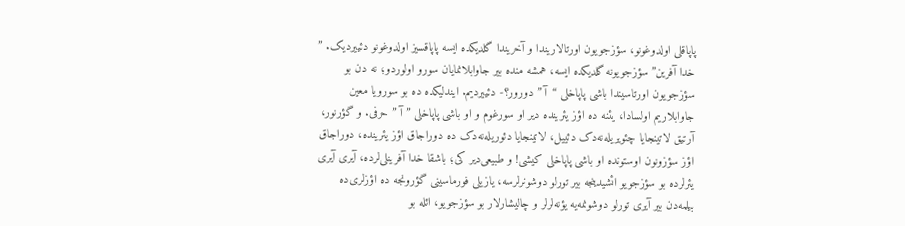پاپاقلی اولدوغونو، سؤزجویون اورتالاریندا و آخریندا گلدیکده ایسه پاپاقسیز اولدوغونو دئییردیک. ” خدا آفرین” سؤزجویونه گلدیکده ایسه، همشه منده بیر جاوابلانمایان سورو اولوردو؛ نه دن بو سؤزجویون اورتاسیندا باشی پاپاخلی “آ ” دورور؟- دئییردیم. ایندلیکده ده بو سورویا معین جاوابلاریم اولسادا، یئنه ده اؤز یئرینده دیر او سورغوم و او باشی پاپاخلی ” آ ” حرفی. و گؤرنور، آرتیق لاتینجایا چئویریله‌نه‌دک دئییل، لاتینجایا دئوریله‌نه‌دک ده دوراجاق اؤز یئرینده، دوراجاق اؤز سؤزونون اوستونده او باشی پاپاخلی کیشی! و طبیعی‌دیر کی؛ باشقا خدا آفرینلی‌لرده، آیری آیری یئرلرده بو سؤزجویو ائشیدینجه بیر تورلو دوشونرلرسه، یازیلی فورماسینی گؤرونجه ده اؤزلری‌ده بیلمه‌دن بیر آیری تورلو دوشونمه‌یه یؤنه‌لرلر و چالیشارلار بو سؤزجویو، ائله بو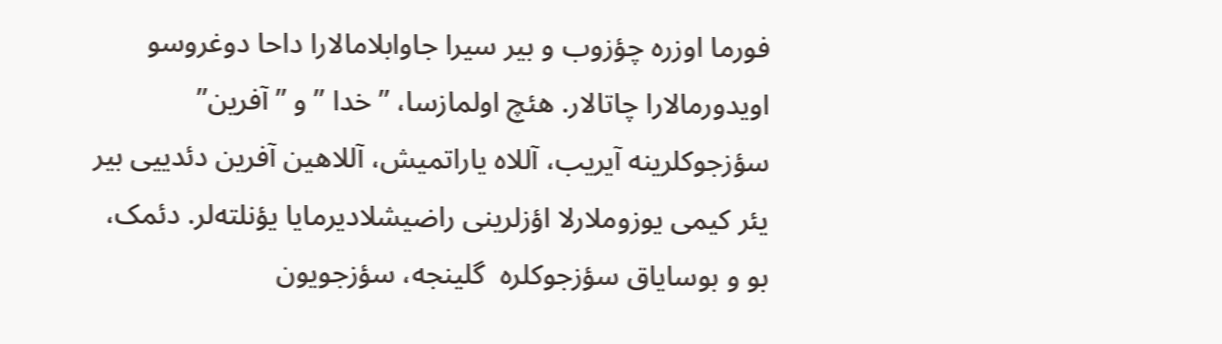فورما اوزره چؤزوب و بیر سیرا جاوابلامالارا داحا دوغروسو اویدورمالارا چاتالار. هئچ اولمازسا، ” خدا ” و ” آفرین” سؤزجوکلرینه آیریب، آللاه یاراتمیش، آللاهین آفرین دئدییی بیر یئر کیمی یوزوملارلا اؤزلرینی راضیشلادیرمایا یؤنلته‌لر. دئمک، بو و بوسایاق سؤزجوکلره  گلینجه، سؤزجویون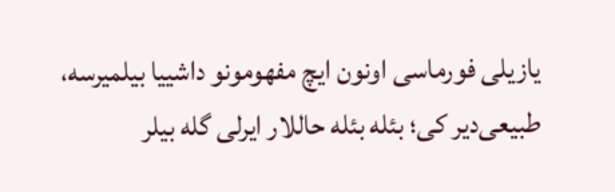یازیلی فورماسی اونون ایچ مفهومونو داشییا بیلمیرسه، طبیعی‌دیر کی؛ بئله بئله حاللار ایرلی گله بیلر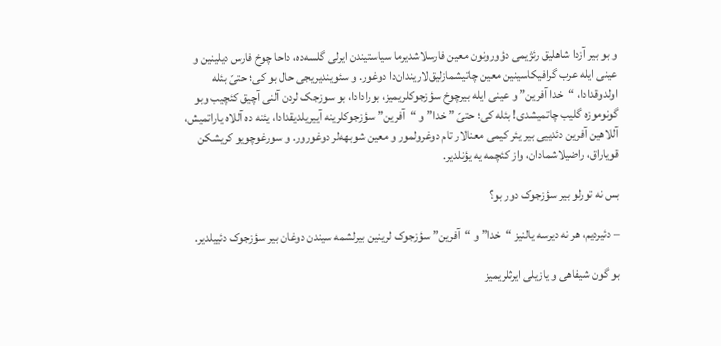و بو بیر آزدا شاهلیق رئژیمی دؤورونون معین فارسلاشدیرما سیاستیندن ایرلی گلسه‌ده، داحا چوخ فارس دیلینین و عینی ایله عرب گرافیکاسینین معین چاتیشمازلیق‌لاریندان‌دا دوغور. و سئویندیریجی حال بو کی؛ حتیّ بئله اولدوقدادا، “خدا آفرین” و عینی ایله بیرچوخ سؤزجوکلریمیز، بورادادا، بو سوزجک لردن آلنی آچیق کئچیب وبو گونوموزه گلیب چاتمیشدی! بئله کی؛ حتیّ ” خدا” و “آفرین” سؤزجوکلرینه آییریلدیقدادا، یئنه ده آللاه یاراتمیش، آللاهین آفرین دئدییی بیر یئر کیمی معنالار تام دوغرولمور و معین شوبهه‌لر دوغورور. و سورغوچویو کریشکن قویاراق، راضیلاشمادان، واز کئچمه یه یؤنلدیر.

بس نه تورلو بیر سؤزجوک دور بو؟

– دئیردیم، هر نه دیرسه یالنیز “خدا” و “آفرین” سؤزجوک لرینین بیرلشمه سیندن دوغان بیر سؤزجوک دئییلدیر.

بو گون شیفاهی و یازیلی ایرثلریمیز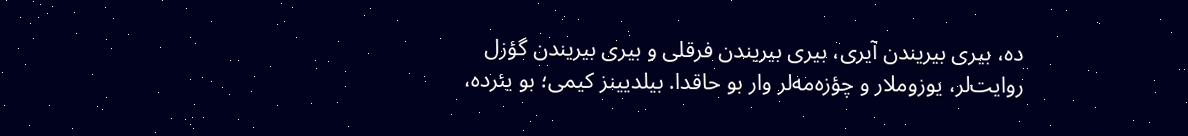ده، بیری بیریندن آیری، بیری بیریندن فرقلی و بیری بیریندن گؤزل روایت‌لر، یوزوملار و چؤزه‌مه‌لر وار بو حاقدا. بیلدیینز کیمی؛ بو یئرده،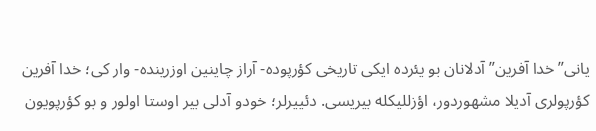یانی”خدا آفرین” آدلانان بو یئرده ایکی تاریخی کؤرپوده- آراز چاینین اوزرینده- وار کی؛ خدا آفرین کؤرپولری آدیلا مشهوردور، اؤزللیکله بیریسی. دئییرلر؛ خودو آدلی بیر اوستا اولور و بو کؤرپویون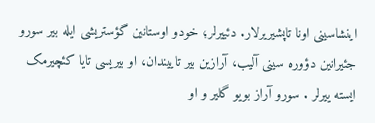اینشاسینی اونا تاپشیریرلار. دئییرلر؛ خودو اوستانین گؤستریشی ایله بیر سورو جئیرانین دؤوره سینی آلیب، آرازین بیر تاییندان، او بیریسی تایا کئچیرمک ایسته ییرلر . سورو آراز بویو گلیر و او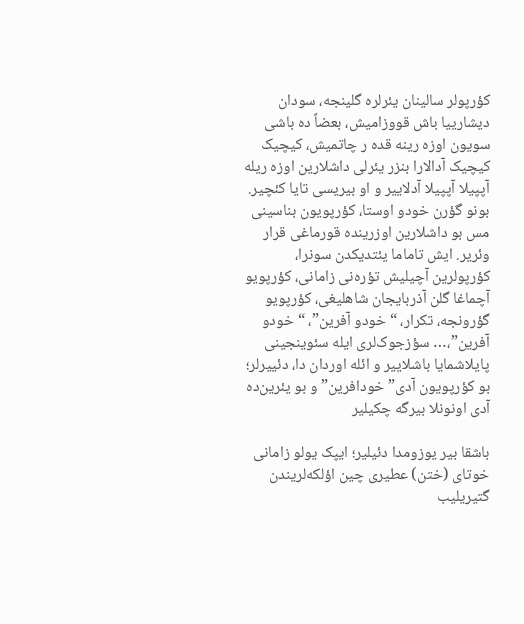کؤرپولر سالینان یئرلره گلینجه، سودان دیشارییا باش قووزامیش، بعضاً ده باشی سویون اوزه رینه قده ر چاتمیش، کیچیک کیچیک آدالارا بنزر یئرلی داشلارین اوزه ریله آپپیلا آپپیلا آدلاییر و او بیریسی تایا کئچیر. بونو گؤرن خودو اوستا، کؤرپویون بناسینی مس بو داشلارین اوزرینده قورماغی قرار وئریر. ایش تاماما یئتدیکدن سونرا، کؤرپولرین آچیلیش تؤره‌نی زامانی، کؤرپویو آچماغا گلن آذربایجان شاهلیغی، کؤرپویو گؤرونجه، تکرار، “خودو آفرین”، “خودو آفرین”،… سؤزجوک‌لری ایله سئوینجینی پایلاشمایا باشلاییر و ائله اوردان دا، دئییرلر؛ بو کؤرپویون آدی”خودافرین”و بو یئرین‌ده آدی اونونلا بیرگه چکیلیر

باشقا بیر یوزومدا دئیلیر؛ ایپک یولو زامانی خوتای (ختن) عطیری چین اؤلکه‌لریندن گتیریلیب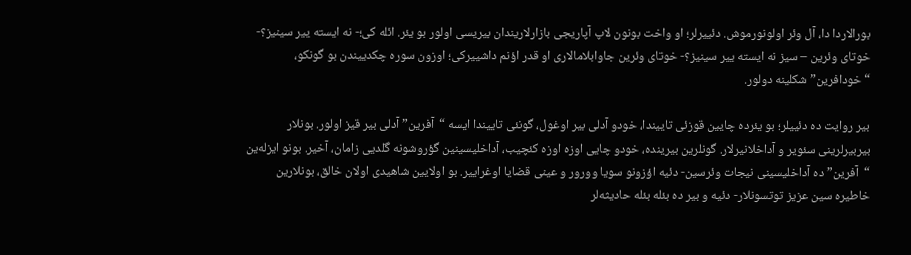بورالاردا دا، آل وئر اولونورموش. دئییرلر؛ او واخت بونون لاپ آپاریجی بازارلاریندان بیریسی اولور بو یئر. ائله کی؛- نه ایسته ییر سینیز؟- خوتای وئرین – سیز نه ایسته ییر سینیز؟- خوتای وئرین جاوابلامالاری او قدر اؤنم داشییرکی؛ اوزون سوره چکدییندن بو گونکو، “خودافرین” شکلینه دولور.

بیر روایت ده دئییلر؛ بو یئرده چایین قوزئی تاییندا، خودو آدلی بیر اوغول، گونئی تاییندا ایسه “آفرین” آدلی بیر قیز اولور. بونلار بیربیرلرینی سئویر و آداخلانیرلار. گونلرین بیرینده، خودو چایی اوزه اوزه کئچیب، آداخلیسینین گؤروشونه گلدیی زامان، آخیر. بونو ایزله‌ین “آفرین” ده آداخلیسینی نیجات وئرسین- دئیه اؤزونو سویا وورور و عینی قضایا اوغراییر. بو اولایین شاهیدی اولان خالق، بونلارین خاطیره سین عزیز توتسونلار- دئیه و بیر ده بئله بئله حادیثه‌لر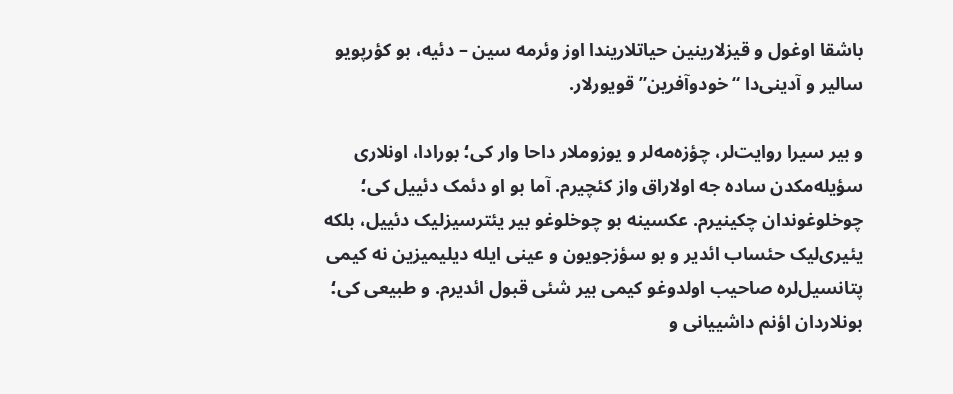باشقا اوغول و قیزلارینین حیاتلاریندا اوز وئرمه سین – دئیه، بو کؤرپویو سالیر و آدینی‌دا “خودوآفرین” قویورلار.

و بیر سیرا روایت‌لر، چؤزه‌مه‌لر و یوزوملار داحا وار کی؛ بورادا، اونلاری سؤیله‌مکدن ساده جه اولاراق واز کئچیرم. آما بو او دئمک دئییل کی؛ چوخلوغوندان چکینیرم. عکسینه بو چوخلوغو بیر یئترسیزلیک دئییل، بلکه یئیری‌لیک حئساب ائدیر و بو سؤزجویون و عینی ایله دیلیمیزین نه کیمی پتانسیل‌لره صاحیب اولدوغو کیمی بیر شئی قبول ائدیرم. و طبیعی کی؛ بونلاردان اؤنم داشییانی و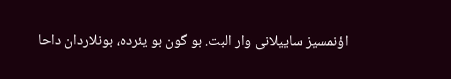اؤنمسیز ساییلانی وار البت. بو گون بو یئرده، بونلاردان داحا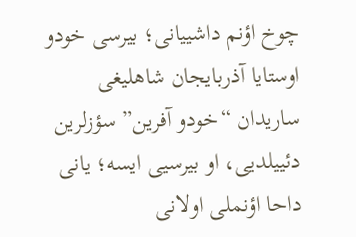چوخ اؤنم داشییانی؛ بیرسی خودو اوستایا آذربایجان شاهلیغی ساریدان “خودو آفرین” سؤزلرین دئییلدیی، او بیرسیی ایسه؛ یانی داحا اؤنملی اولانی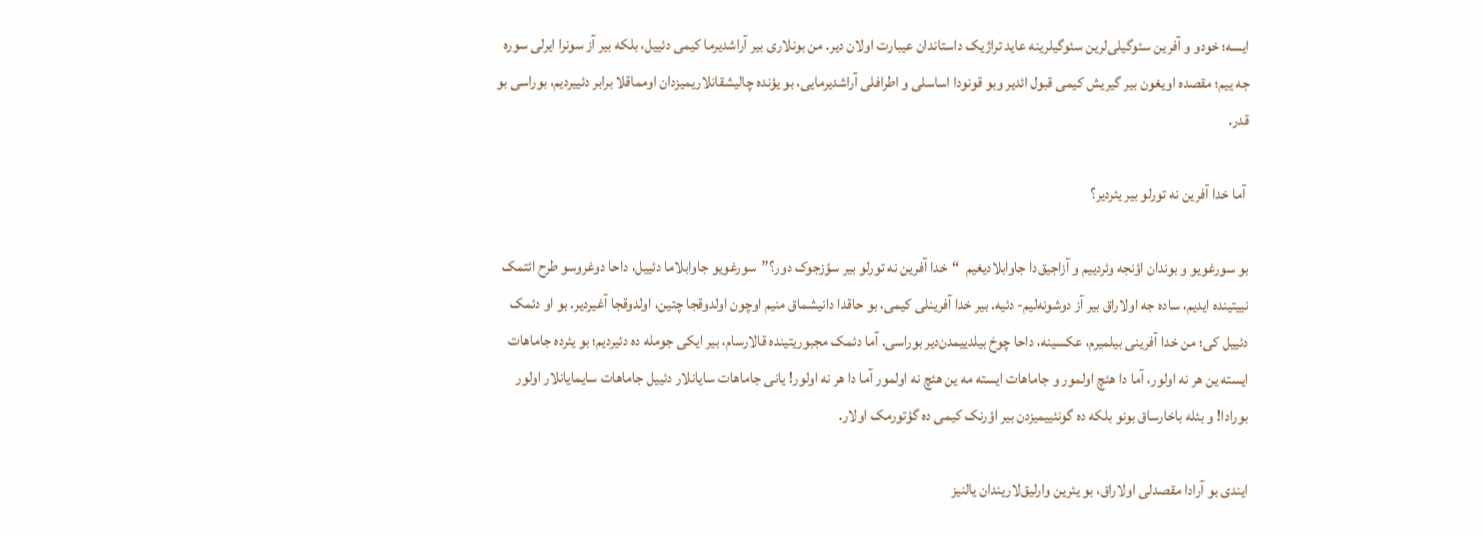ایسه؛ خودو و آفرین سئوگیلی‌لرین سئوگیلرینه عاید تراژیک داستاندان عیبارت اولان دیر. من بونلاری بیر آراشدیرما کیمی دئییل، بلکه بیر آز سونرا ایرلی سوره جه ییم؛ مقصده اویغون بیر گیریش کیمی قبول ائدیر وبو قونودا اساسلی و اطرافلی آراشدیرمایی، بو یؤنده چالیشقانلاریمیزدان اومماقلا برابر دئییردیم، بوراسی بو قدر.

 آما خدا آفرین نه تورلو بیر یئردیر؟

بو سورغویو و بوندان اؤنجه وئردییم و آزاجیق‌دا جاوابلادیغیم  “خدا آفرین نه تورلو بیر سؤزجوک دور؟”سورغویو جاوابلاما دئییل، داحا دوغروسو طرح ائتمک نییتینده ایدیم، ساده جه اولاراق بیر آز دوشونه‌لیم- دئیه. بیر خدا آفرینلی کیمی، بو حاقدا دانیشماق منیم اوچون اولدوقجا چتین، اولدوقجا آغیردیر. بو او دئمک دئییل کی؛ من خدا آفرینی بیلمیرم، عکسینه، داحا چوخ بیلدییمدن‌دیر بوراسی. آما دئمک مجبوریتینده قالارسام، بیر ایکی جومله ده دئیردیم؛ بو یئرده جاماهات ایسته ین هر نه اولور، آما دا هئچ اولمور و جاماهات ایسته مه ین هئچ نه اولمور آما دا هر نه اولور! یانی جاماهات سایانلار دئییل جاماهات سایمایانلار اولور بورادا! و بئله باخارساق بونو بلکه ده گونئییمیزدن بیر اؤرنک کیمی ده گؤتورمک اولار.

ایندی بو آرادا مقصدلی اولاراق، بو یئرین وارلیق‌لاریندان یالنیز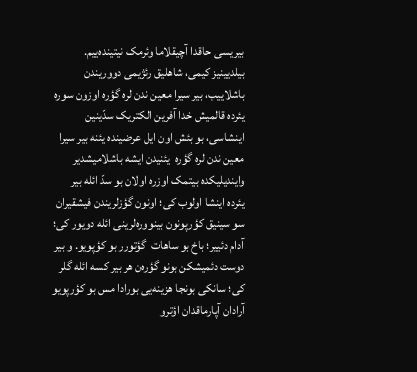بیریسی حاقدا آچیقلاما وئرمک نیتینده‌ییم. بیلدیینیز کیمی، شاهلیق رئژیمی دووریندن باشلاییب، بیر سیرا معین ندن لره گؤره اوزون سوره یئرده قالمیش خدا آفرین الکتریک سدّینین اینشاسی، بو بئش اون ایل عرضینده یئنه بیر سیرا معین ندن لره گؤره  یئنیدن ایشه باشلامیشدیر وایندیلیکده بیتمک اوزره اولان بو سدّ ائله بیر یئرده اینشا اولوب کی؛ اونون گؤزلریندن فیشقیران سو سینیق کؤرپونون بینووره‌لرینی ائله دویور کی؛ آدام دئییر؛ باخ بو ساهات  گؤتورر بو کؤپویو. و بیر دوست دئمیشکن بونو گؤره‌ن هر بیر کسه ائله گلر کی؛ سانکی بونجا هزینه‌یی بورادا مس بو کؤرپویو آرادان آپارماقدان اؤترو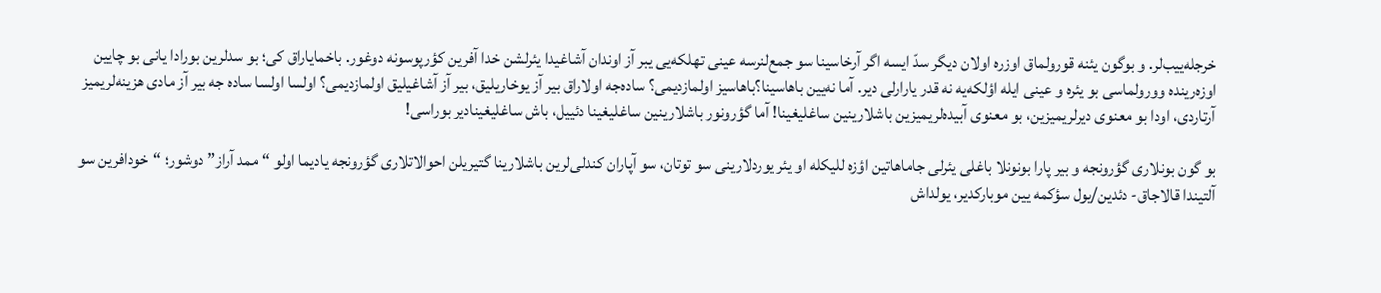خرجله‌ییب‌لر. و بوگون یئنه قورولماق اوزره اولان دیگر سدّ ایسه اگر آرخاسینا سو جمع‌لنر‌سه عینی تهلکه‌یی یبر آز اوندان آشاغیدا یئرلشن خدا آفرین کؤرپوسونه دوغور. باخمایاراق کی؛ بو سدلرین بورادا یانی بو چایین اوزه‌رینده وورولماسی بو یئره و عینی ایله اؤلکه‌یه نه قدر یارارلی دیر. آما نه‌یین باهاسینا؟باهاسیز اولمازدیمی؟ ساده‌جه اولاراق بیر آز یوخاریلیق، بیر آز آشاغیلیق اولمازدیمی؟ اولسا اولسا ساده جه بیر آز مادی هزینه‌لریمیز آرتاردی، اودا بو معنوی دیرلریمیزین، بو معنوی آبیده‌لریمیزین باشلارینین ساغلیغینا! آما گؤرونور باشلارینین ساغلیغینا دئییل، باش ساغلیغینادیر بوراسی!

بو گون بونلاری گؤرونجه و بیر پارا بونونلا باغلی یئرلی جاماهاتین اؤزه للیکله او یئر یوردلارینی سو توتان، سو آپاران کندلی‌لرین باشلارینا گتیریلن احوالاتلاری گؤرونجه یادیما اولو “ممد آراز” دوشور؛ “خودافرین سو آلتیندا قالاجاق- دئدین/یول سؤکمه یین موبارکدیر، یولداش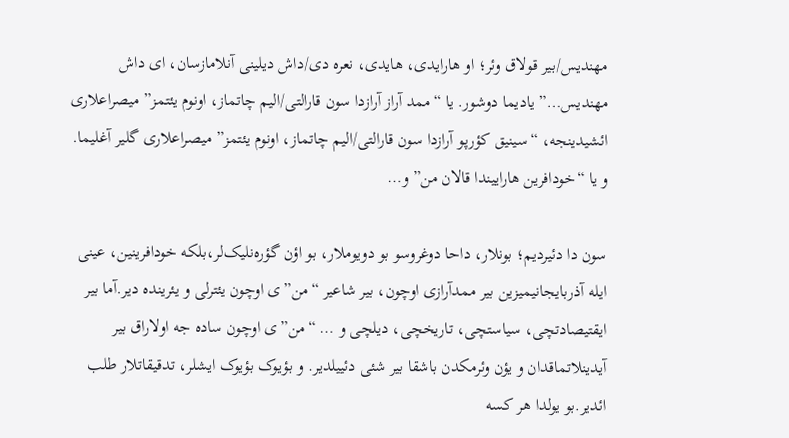مهندیس/بیر قولاق وئر؛ او هارایدی، هایدی، نعره دی/داش دیلینی آنلامازسان، ای داش مهندیس…” یادیما دوشور. یا “ممد آراز آرازدا سون قارالتی/الیم چاتماز، اونوم یئتمز” میصراعلاری ائشیدینجه، “سینیق کؤرپو آرازدا سون قارالتی/الیم چاتماز، اونوم یئتمز” میصراعلاری گلیر آغلیما. و یا “خودافرین هاراییندا قالان من” و…

سون دا دئیردیم؛ بونلار، داحا دوغروسو بو دویوملار، بو اؤن گؤره‌نلیک‌لر،بلکه خودافرینین، عینی ایله آذربایجانیمیزین بیر ممدآرازی اوچون، بیر شاعیر “من”ی اوچون یئترلی و یئرینده دیر.آما بیر ایقتیصادتچی، سیاستچی، تاریخچی، دیلچی و … “من”ی اوچون ساده جه اولاراق بیر آیدینلاتماقدان و یؤن وئرمکدن باشقا بیر شئی دئییلدیر. و بؤیوک بؤیوک ایشلر، تدقیقاتلار طلب ائدیر.بو یولدا هر کسه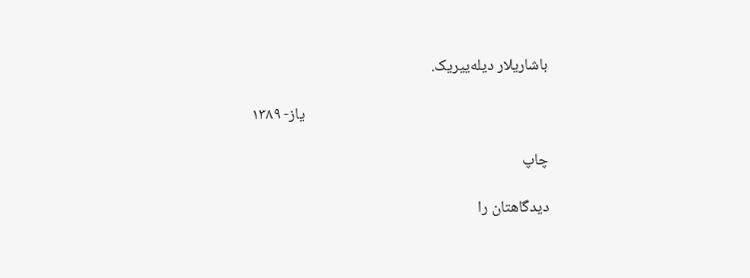باشاریلار دیله‌ییریک.

                                                                     یاز- ۱۳۸۹

چاپ

دیدگاهتان را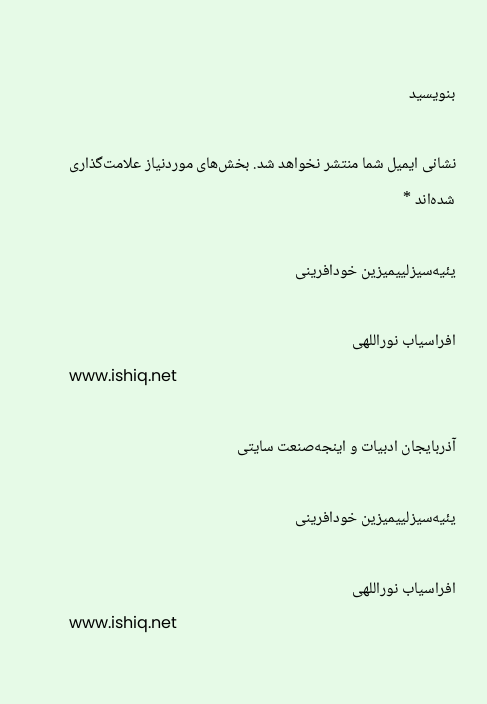بنویسید

نشانی ایمیل شما منتشر نخواهد شد. بخش‌های موردنیاز علامت‌گذاری شده‌اند *

یئیه‌سیزلییمیزین خودافرینی

افراسیاب نوراللهی
www.ishiq.net

آذربایجان ادبیات و اینجه‌صنعت سایتی

یئیه‌سیزلییمیزین خودافرینی

افراسیاب نوراللهی
www.ishiq.net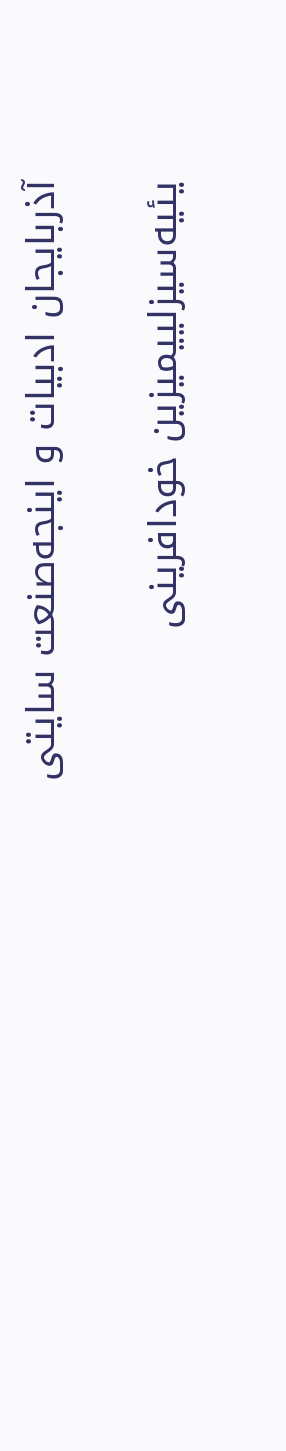آذربایجان ادبیات و اینجه‌صنعت سایتی

یئیه‌سیزلییمیزین خودافرینی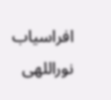افراسیاب نوراللهی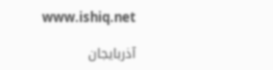www.ishiq.net

آذربایجان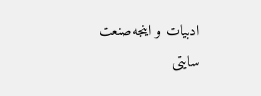ادبیات و اینجه‌صنعت سایتی